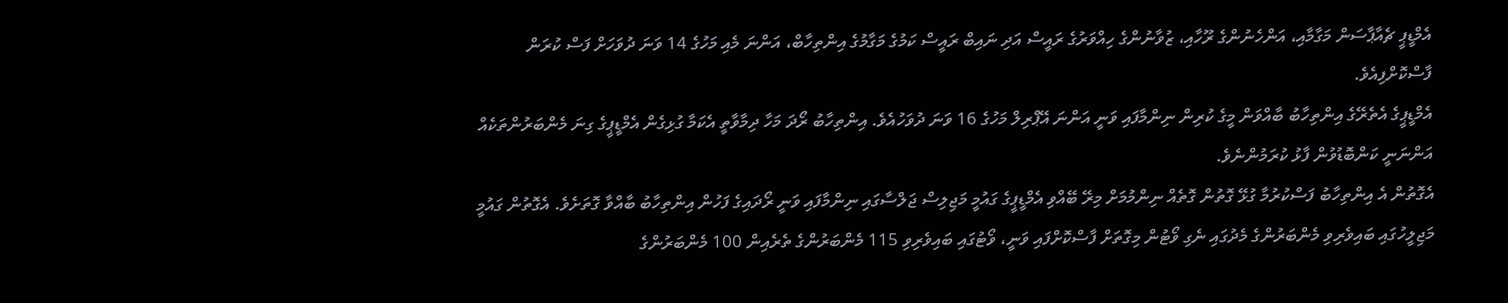އެމްޑީޕީ ޗެއާޕާސަން މަގާމާއި، އަންހެނުންގެ ރޫހާއި، ޒުވާނުންގެ ހިއްވަރުގެ ރައީސް އަދި ނައިބް ރައީސް ކަމުގެ މަގާމުގެ އިންތިހާބް، އަންނަ މެއި މަހުގެ 14 ވަނަ ދުވަހަށް ފަސް ކުރަން ފާސްކޮށްފިއެވެ.
އެމްޑީޕީގެ އެތެރޭގެ އިންތިހާބު ބާއްވަން މީގެ ކުރިން ނިންމާފައި ވަނީ އަންނަ އޭޕްރިލް މަހުގެ 16 ވަނަ ދުވަހުއެވެ. އިންތިހާބު ރޯދަ މަހާ ދިމާވާތީ އެކަމާ ގުޅިގެން އެމްޑީޕީގެ ގިނަ މެންބަރުންތަކެއް އަންނަނީ ކަންބޮޑުވުން ފާޅު ކުރަމުންނެވެ.
އެގޮތުން އެ އިންތިހާބު ފަސްކުރުމާ ގުޅޭ ގޮތުން ގޮތެއް ނިންމުމަށް މިރޭ ބޭއްވި އެމްޑީޕީގެ ގައުމީ މަޖިލިސް ޖަލްސާގައި ނިންމާފައި ވަނީ ރޯދައިގެ ފަހުން އިންތިހާބު ބާއްވާ ގޮތަށެވެ. އެގޮތުން ގައުމީ މަޖިލީހުގައި ބައިވެރިވި މެންބަރުންގެ މެދުގައި ނެގި ވޯޓުން މިގޮތަށް ފާސްކޮށްފައި ވަނީ، ވޯޓުގައި ބައިވެރިވި 115 މެންބަރުންގެ ތެރެއިން 100 މެންބަރުންގެ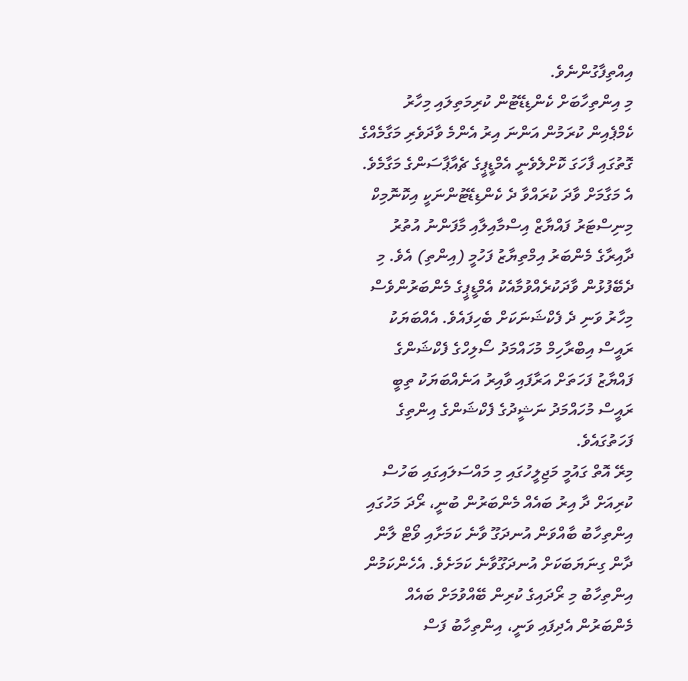އިއްތިފާގުންނެވެ.
މި އިންތިހާބަށް ކެންޑިޑޭޓުން ކުރިމަތިލައި މިހާރު ކެމްޕެއިން ކުރަމުން އަންނަ އިރު އެންމެ ވާދަވެރި މަގާމެއްގެ ގޮތުގައި ފާހަގަ ކޮށްލެވެނީ އެމްޑީޕީގެ ޗެއާޕާސަންގެ މަގާމެވެ. އެ މަގާމަށް ވާދަ ކުރައްވާ ދެ ކެންޑިޑޭޓުންނަކީ އިކޮނޮމިކް މިނިސްޓަރު ފައްޔާޒް އިސްމާއިލާއި މާފަންނު އުތުރު ދާއިރާގެ މެންބަރު އިމްތިޔާޒު ފަހުމީ (އިންތި) އެވެ. މި ދެބޭފުޅުން ވާދަކުރެއްވުމާއެކު އެމްޑީޕީގެ މެންބަރުންވެސް މިހާރު ވަނި ދެ ފެކްޝަނަކަށް ބެހިފައެވެ. އެއްބަޔަކު ރައީސް އިބްރާހިމް މުހައްމަދު ސޯލިހްގެ ފެކްޝަންގެ ފައްޔާޒު ފަހަތަށް އަރާފައި ވާއިރު އަނެއްބަޔަކު ތިބީ ރައީސް މުހައްމަދު ނަޝީދުގެ ފެކްޝަންގެ އިންތިގެ ފަހަތުގައެވެ.
މިރޭ އޮތް ގައުމީ މަޖިލީހުގައި މި މައްސަލައިގައި ބަހުސް ކުރިއަށް ދާ އިރު ބައެއް މެންބަރުން ބުނީ، ރޯދަ މަހުގައި އިންތިހާބު ބާއްވަން އުނދަގޫ ވާނެ ކަމަށާއި ވޯޓް ލާން ދާން ގިނަޔަބަކަށް އުނދަގޫވާނެ ކަމަށެވެ. އެހެންކަމުން އިންތިހާބު މި ރޯދައިގެ ކުރިން ބޭއްވުމަށް ބައެއް މެންބަރުން އެދިފައި ވަނީ، އިންތިހާބު ފަސް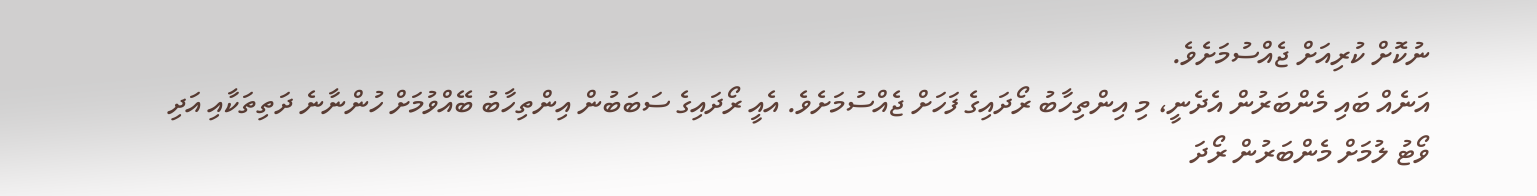ނުކޮށް ކުރިއަށް ޖެއްސުމަށެވެ.
އަނެއް ބައި މެންބަރުން އެދެނީ، މި އިންތިހާބު ރޯދައިގެ ފަހަށް ޖެއްސުމަށެވެ. އެއީ ރޯދައިގެ ސަބަބުން އިންތިހާބު ބޭއްވުމަށް ހުންނާނެ ދަތިތަކާއި އަދި ވޯޓު ލުމަށް މެންބަރުން ރޯދަ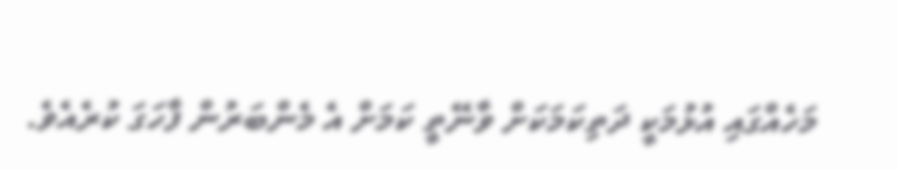މަހެއްގައި އުޅުމަކީ ދަތިކަމަކަށް ވާނޭތީ ކަމަށް އެ މެންބަރުން ފާހަގަ ކުރެއެވެ.